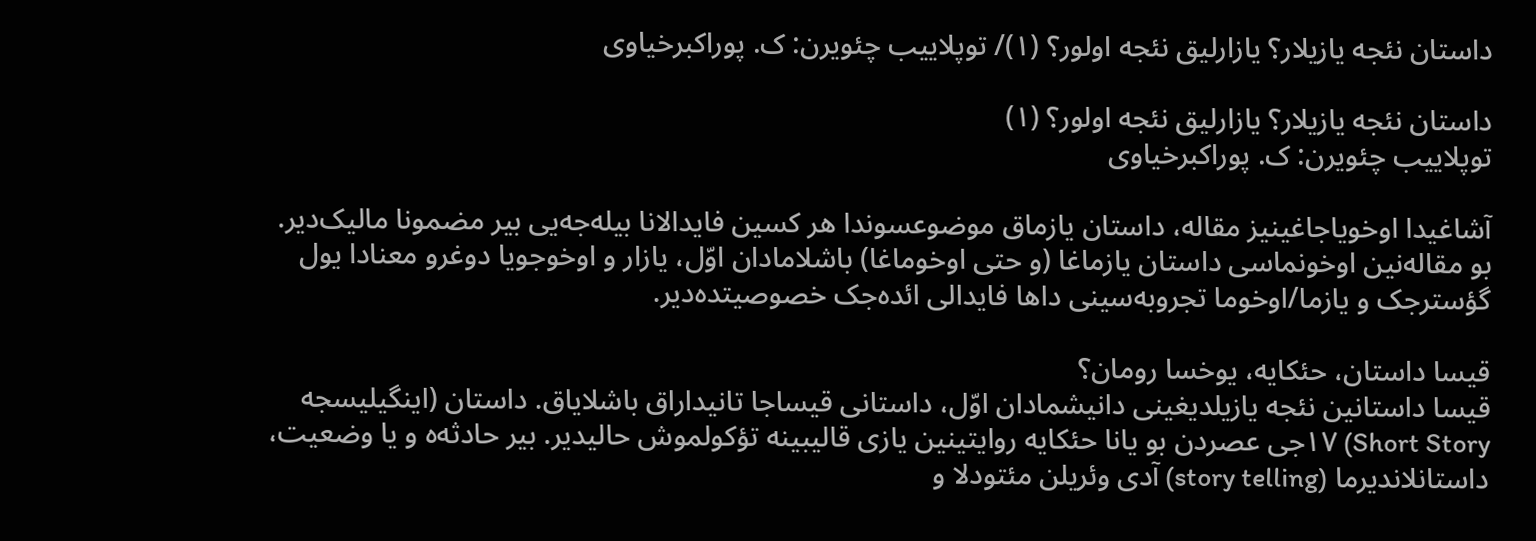داستان نئجه یازیلار؟ یازارلیق نئجه اولور؟ (۱)/ توپلاییب چئویرن: ک. پوراکبرخیاوی

داستان نئجه یازیلار؟ یازارلیق نئجه اولور؟ (۱)
توپلاییب چئویرن: ک. پوراکبرخیاوی

آشاغیدا اوخویاجاغینیز مقاله، داستان یازماق موضوعسوندا هر کسین فایدالانا بیله‌جه‌یی بیر مضمونا مالیک‌دیر. بو مقاله‌نین اوخونماسی داستان یازماغا (و حتی اوخوماغا) باشلامادان اوّل، یازار و اوخوجویا دوغرو معنادا یول گؤسترجک و یازما/اوخوما تجروبه‌سینی داها فایدالی ائده‌‌جک خصوصیتده‌دیر.

قیسا داستان، حئکایه، یوخسا رومان‌؟
قیسا داستانین نئجه یازیلدیغینی دانیشمادان اوّل، داستانی قیساجا تانیداراق باشلایاق. داستان (اینگیلیسجه Short Story) ۱۷جی عصردن بو یانا حئکایه روایتینین یازی قالیبینه تؤکولموش حالیدیر. بیر حادثه‌ه و یا وضعیت، داستانلاندیرما (story telling) آدی وئریلن مئتودلا و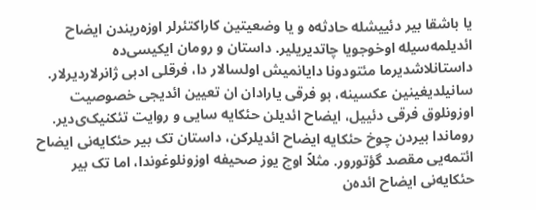یا باشقا بیر دئییشله حادثه‌ه و یا وضعیتین کاراکتئرلر اوزه‌ریندن ایضاح ائدیلمه‌سیله اوخوجویا چاتدیریلیر. داستان و رومان ایکیسی‌ده داستانلاشدیرما مئتودونا دایانمیش اولسالار دا، فرقلی ادبی ژانرلاردیرلار. سانیلدیغینین عکسینه، بو فرقی یارادان ان تعیین ائدیجی خصوصیت اوزونلوق فرقی دئییل، ایضاح ائدیلن حئکایه سایی و روایت تئکنیک‌ی‌دیر. روماندا بیردن چوخ حئکایه ایضاح ائدیلرکن، داستان تک بیر حئکایه‌نی ایضاح ائتمه‌یی مقصد گؤتورور. مثلاً اوچ یوز صحیفه اوزونلوغوندا، اما تک بیر حئکایه‌نی ایضاح ائده‌ن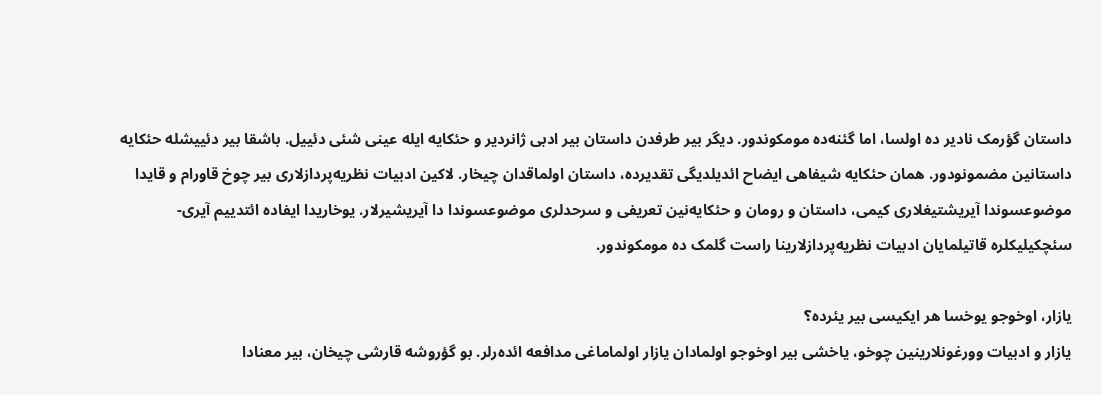داستان گؤرمک نادیر ده اولسا، اما گئنه‌ده مومکوندور. دیگر بیر طرفدن داستان بیر ادبی ژانردیر و حئکایه ایله عینی شئی دئییل. باشقا بیر دئییشله حئکایه داستانین مضمونودور. همان حئکایه شیفاهی ایضاح ائدیلدیگی تقدیرده، داستان اولماقدان چیخار. لاکین ادبیات نظریه‌پردازلاری بیر چوخ قاورام و قایدا موضوعسوندا آیریشتیغلاری کیمی، داستان و رومان و حئکایه‌نین تعریفی و سرحدلری موضوعسوندا دا آیریشیرلار. یوخاریدا ایفاده ائتدییم آیری- سئچکیلیکلره قاتیلمایان ادبیات نظریه‌پردازلارینا راست گلمک ده مومکوندور.

یازار، اوخوجو یوخسا هر ایکیسی بیر یئرده؟
یازار و ادبیات وورغونلارینین چوخو، یاخشی بیر اوخوجو اولمادان یازار اولماماغی مدافعه ائده‌رلر. بو گؤروشه قارشی چیخان، بیر معنادا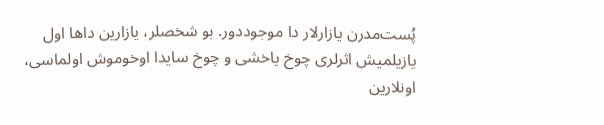پُست‌مدرن یازارلار دا موجوددور. بو شخصلر، یازارین داها اول یازیلمیش اثرلری چوخ یاخشی و چوخ سایدا اوخوموش اولماسی، اونلارین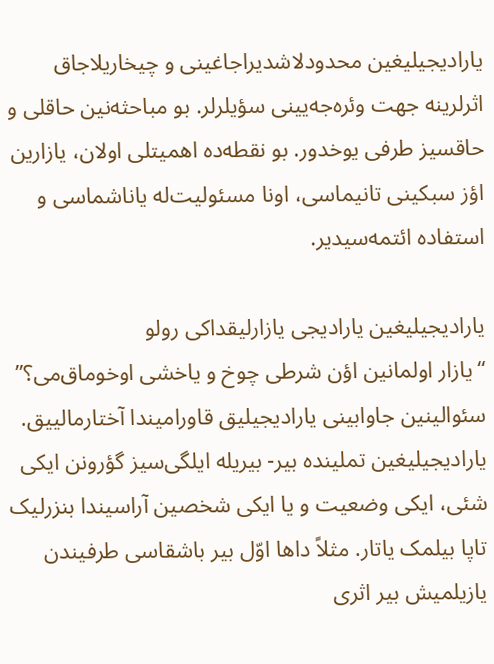یارادیجیلیغین محدودلاشدیراجاغینی و چیخاریلاجاق اثرلرینه جهت وئره‌جه‌یینی سؤیلرلر. بو مباحثه‌نین حاقلی و حاقسیز طرفی یوخدور. بو نقطه‌ده اهمیتلی اولان، یازارین اؤز سبکینی تانیماسی، اونا مسئولیت‌له یاناشماسی و استفاده ائتمه‌سیدیر.

یارادیجیلیغین یارادیجی یازار‌لیقداکی رولو
“یازار اولمانین اؤن شرطی چوخ و یاخشی اوخوماق‌می؟” سئوالینین جاوابینی یارادیجیلیق قاورامیندا آختارمالییق. یارادیجیلیغین تملینده بیر- بیریله ایلگی‌سیز گؤرونن ایکی شئی، ایکی وضعیت و یا ایکی شخصین آراسیندا بنزرلیک تاپا بیلمک یاتار. مثلاً داها اوّل بیر باشقاسی طرفیندن یازیلمیش بیر اثری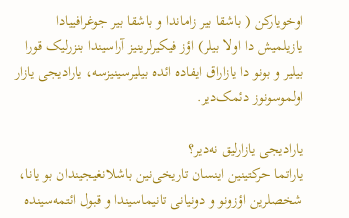اوخویارکن ( باشقا بیر زاماندا و باشقا بیر جوغرافییادا یازیلمیش دا اولا بیلر) اؤز فیکیرلرینیز آراسیندا بنزرلیک قورا بیلیر و بونو دا یازاراق ایفاده ائده بیلیرسینیزسه، یارادیجی یازار اولموسونوز دئمک‌دیر.

یارادیجی یازار‌لیق نه‌دیر؟
یاراتما حرکتینین اینسان تاریخی‌نین باشلانغیجیندان بو یانا، شخصلرین اؤزونو و دونیانی تانیماسیندا و قبول ائتمه‌سینده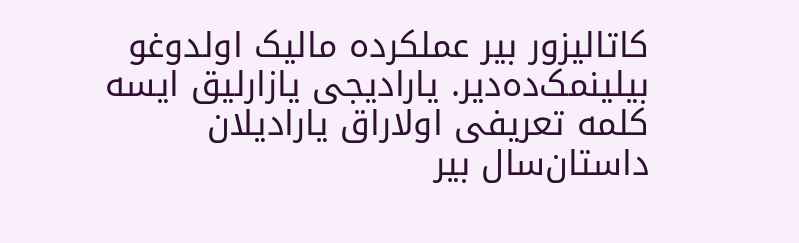کاتالیزور بیر عملکرده مالیک اولدوغو بیلینمک‌ده‌دیر. یارادیجی یازارلیق ایسه کلمه تعریفی اولاراق یارادیلان داستان‌سال بیر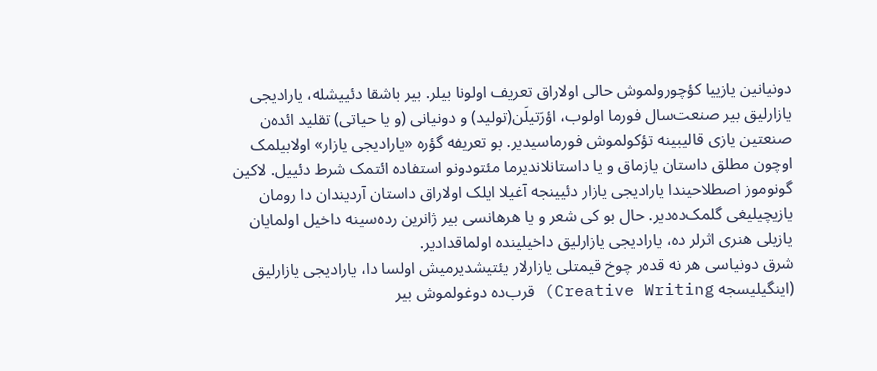دونیانین یازییا کؤچورولموش حالی اولاراق تعریف اولونا بیلر. بیر باشقا دئییشله، یارادیجی یازار‌لیق بیر صنعت‌سال فورما اولوب، اؤرَتیلَن(تولید) و دونیانی (و یا حیاتی) تقلید ائده‌ن صنعتین یازی قالیبینه تؤکولموش فورماسیدیر. بو تعریفه گؤره «یارادیجی یازار» اولابیلمک اوچون مطلق داستان یازماق و یا داستانلاندیرما مئتودونو استفاده ائتمک شرط دئییل. لاکین گونوموز اصطلاحیندا یارادیجی یازار‌ دئیینجه آغیلا ایلک اولاراق داستان آردیندان دا رومان یازیچیلیغی گلمک‌ده‌دیر. حال بو کی شعر و یا هر‌هانسی بیر ژانرین رده‌سینه داخیل اولمایان یازیلی هنری اثرلر ده، یارادیجی یازارلیق داخیلینده اولماقدادیر.
شرق دونیاسی هر نه قده‌ر چوخ قیمتلی یازارلار یئتیشدیرمیش اولسا دا، یارادیجی یازارلیق (اینگیلیسجه Creative Writing) قرب‌ده دوغولموش بیر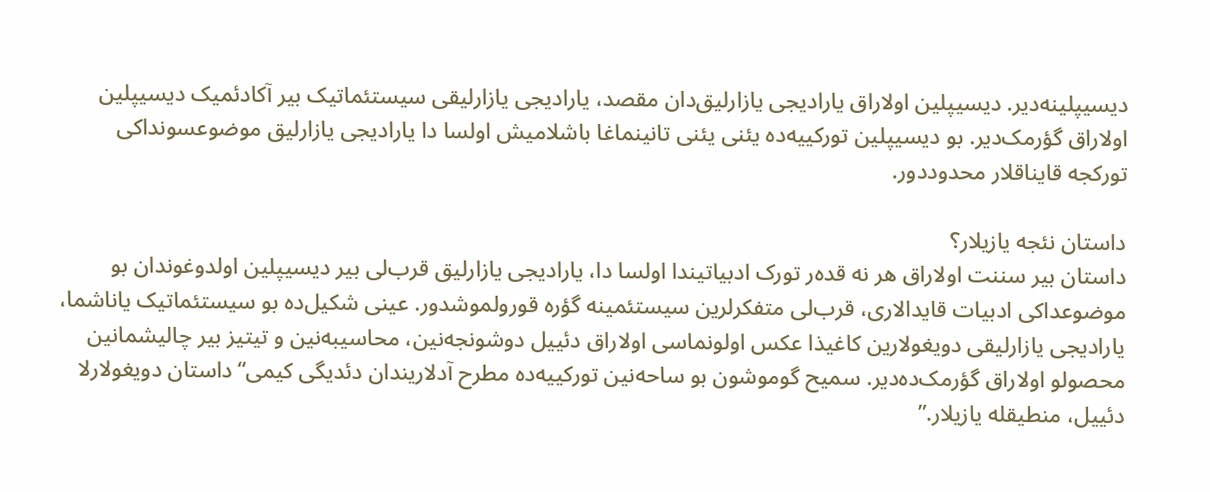دیسیپلینه‌دیر. دیسیپلین اولاراق یارادیجی یازارلیق‌دان مقصد، یارادیجی یازارلیقی سیستئماتیک بیر آکادئمیک دیسیپلین اولاراق گؤرمک‌دیر. بو دیسیپلین تورکییه‌ده یئنی یئنی تانینماغا باشلامیش اولسا دا یارادیجی یازارلیق موضوعسونداکی تورکجه قایناقلار محدوددور.

داستان نئجه یازیلار؟
داستان بیر سننت اولاراق هر نه قده‌ر تورک ادبیاتیندا اولسا دا، یارادیجی یازارلیق قرب‌لی بیر دیسیپلین اولدوغوندان بو موضوعداکی ادبیات قایدالاری، قرب‌لی متفکرلرین سیستئمینه گؤره قورولموشدور. عینی شکیل‌ده بو سیستئماتیک یاناشما، یارادیجی یازارلیقی دویغولارین کاغیذا عکس اولونماسی اولاراق دئییل دوشونجه‌نین، محاسیبه‌نین و تیتیز بیر چالیشمانین محصولو اولاراق گؤرمک‌ده‌دیر. سمیح گوموشون‌ بو ساحه‌نین تورکییه‌ده مطرح آدلاریندان دئدیگی کیمی‌“داستان دویغولارلا دئییل، منطیقله یازیلار.”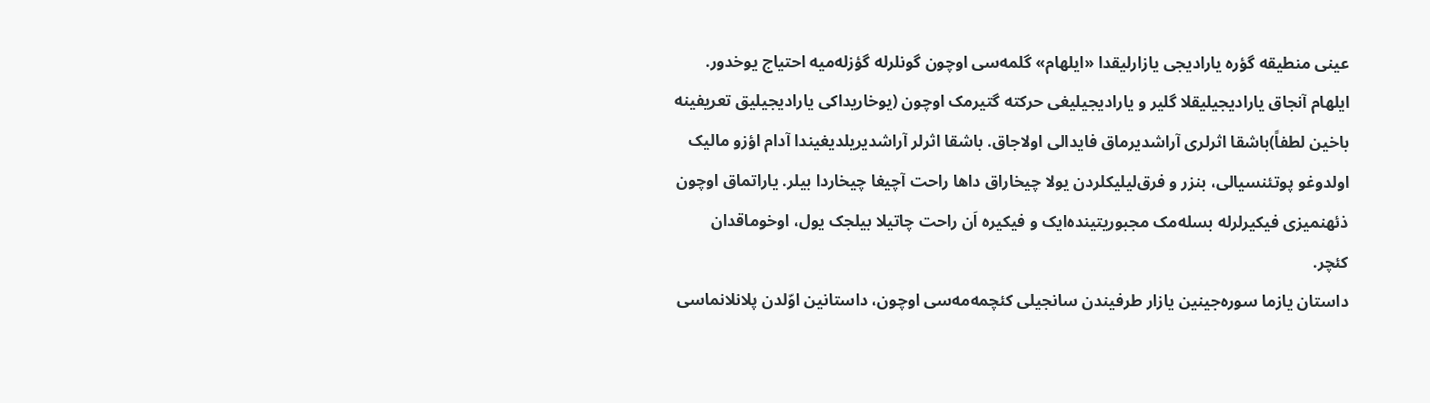عینی منطیقه گؤره یارادیجی یازارلیقدا «ایلهام» گلمه‌سی اوچون گونلرله گؤزله‌میه احتیاج یوخدور. ایلهام آنجاق یارادیجیلیقلا گلیر و یارادیجیلیغی حرکته گتیرمک اوچون (یوخاریداکی یارادیجیلیق تعریفینه باخین لطفاً)باشقا اثرلری آراشدیرماق فایدالی اولاجاق. باشقا اثرلر آراشدیریلدیغیندا آدام اؤزو مالیک اولدوغو پوتئنسیالی، بنزر و فرق‌لیلیکلردن یولا چیخاراق داها راحت آچیغا چیخاردا بیلر. یاراتماق اوچون ذئهنمیزی فیکیرلرله بسله‌مک مجبوریتینده‌ایک و فیکیره اَن راحت چاتیلا بیلجک یول، اوخوماقدان کئچر.
داستان یازما سوره‌جینین یازار طرفیندن سانجیلی کئچمه‌مه‌سی اوچون، داستانین اوّلدن پلانلانماسی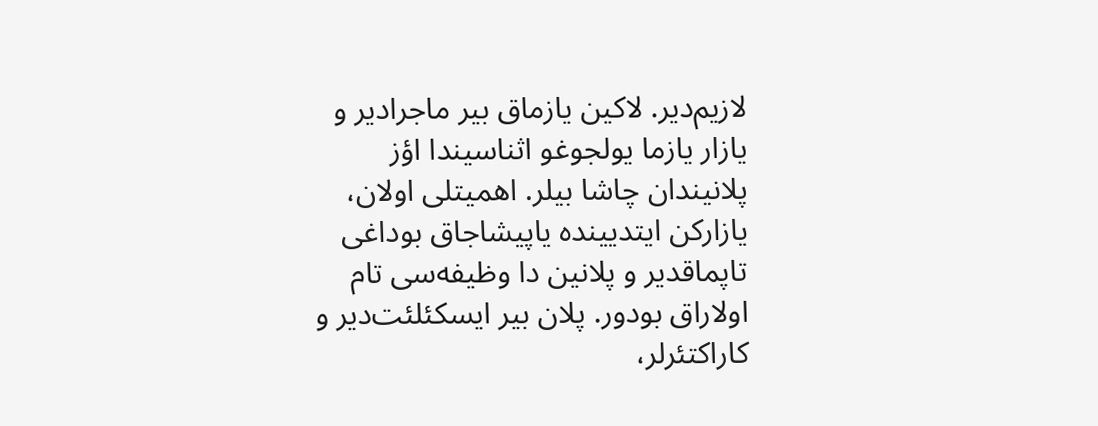لازیم‌دیر. لاکین یازماق بیر ماجرادیر و یازار یازما یولجوغو اثناسیندا اؤز پلانیندان چاشا بیلر. اهمیتلی اولان، یازارکن ایتدیینده یاپیشاجاق بوداغی تاپماقدیر و پلانین دا وظیفه‌سی تام اولاراق بودور. پلان بیر ایسکئلئت‌دیر و کاراکتئرلر،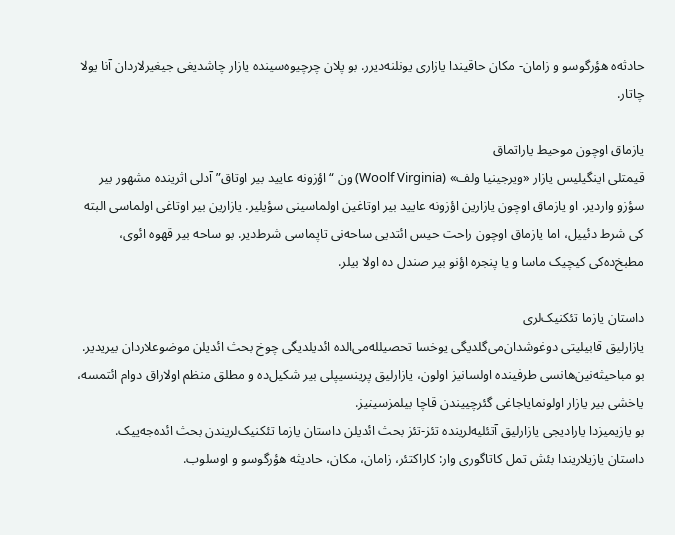حادثه‌ه هؤرگوسو و زامان- مکان حاقیندا یازاری یونلنه‌دیرر. بو پلان چرچیوه‌سینده یازار چاشدیغی جیغیرلاردان آنا یولا چاتار.

یازماق اوچون موحیط یاراتماق
قیمتلی اینگیلیس یازار «ویرجینیا ولف» (Woolf Virginia) ون “اؤزونه عایید بیر اوتاق” آدلی اثرینده مشهور بیر سؤزو واردیر. او یازماق اوچون یازارین اؤزونه عایید بیر اوتاغین اولماسینی سؤیلیر. یازارین بیر اوتاغی اولماسی البته کی شرط دئییل، اما یازماق اوچون راحت حیس ائتدیی ساحه‌نی تاپماسی شرط‌دیر. بو ساحه بیر قهوه ائوی، مطبخ‌ده‌کی کیچیک ماسا و یا پنجره اؤنو بیر صندل ده اولا بیلر.

داستان یازما تئکنیک‌لری
یازارلیق قابیلیتی دوغوشدان‌می‌گلدیگی یوخسا تحصیلله‌می‌الده ائدیلدیگی چوخ بحث ائدیلن موضوعلاردان بیریدیر. بو مباحیثه‌نین‌هانسی طرفینده اولسانیز اولون، یازارلیق پرینسیپلی بیر شکیل‌ده و مطلق منظم اولاراق دوام ائتمسه، یاخشی بیر یازار اولونمایاجاغی گئرچییندن قاچا بیلمزسینیز.
بو یازیمیزدا یارادیجی یازارلیق آتئلیه‌لرینده تئز-تئز بحث ائدیلن داستان یازما تئکنیک‌لریندن بحث ائده‌جه‌ییک.
داستان یازیلاریندا بئش تمل کاتاگوری وار: کاراکتئر، زامان، مکان، حادیثه هؤرگوسو و اوسلوب.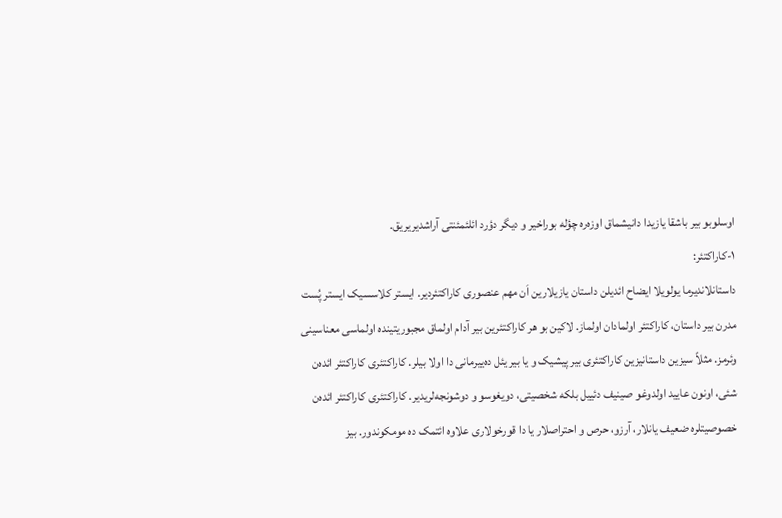اوسلوبو بیر باشقا یازیدا دانیشماق اوزه‌ره چؤله بوراخیر و دیگر دؤرد ائلئمئنتی آراشدیریریق.
۱-کاراکتئر:
داستانلاندیرما یولویلا ایضاح ائدیلن داستان یازیلارین اَن مهم عنصوری کاراکتئردیر. ایستر کلاسسیک ایستر پُست مدرن بیر داستان، کاراکتئر اولمادان اولماز. لاکین بو هر کاراکتئرین بیر آدام اولماق مجبوریتینده اولماسی معناسینی وئرمز. مثلاً سیزین داستانیزین کاراکتئری بیر پیشیک و یا بیر یئل ده‌ییرمانی دا اولا بیلر. کاراکتئری کاراکتئر ائده‌ن شئی، اونون عایید اولدوغو صینیف دئییل بلکه شخصیتی، دویغوسو و دوشونجه‌لریدیر. کاراکتئری کاراکتئر ائده‌ن خصوصیتلره ضعیف یانلار، آرزو، حرص و احتراصلار یا دا قورخولاری علاوه ائتمک ده مومکوندور. بیز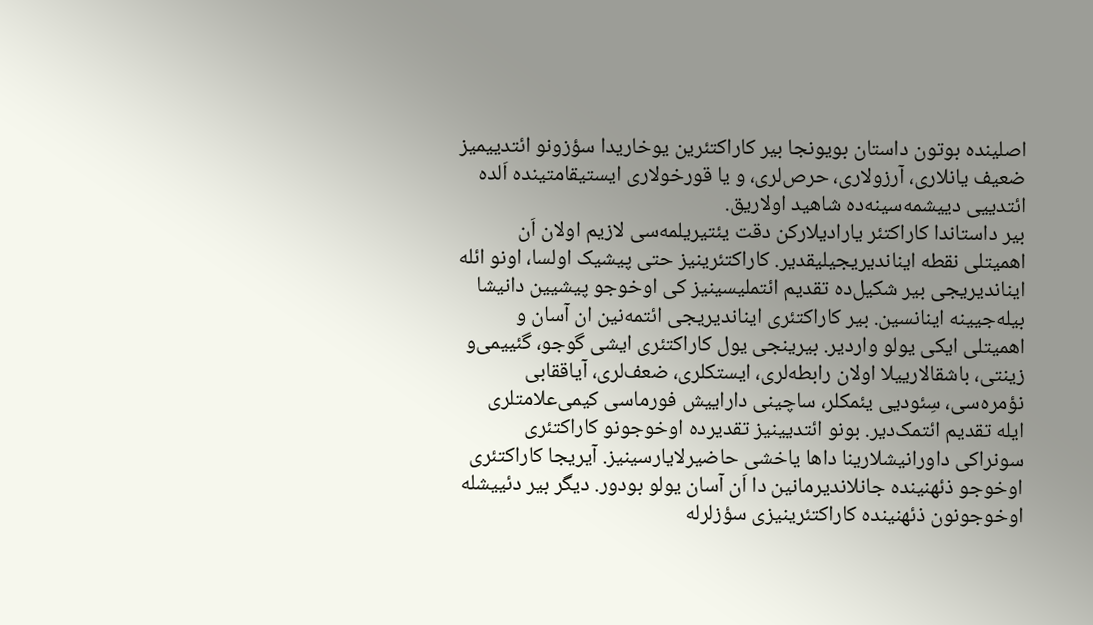اصلینده بوتون داستان بویونجا بیر کاراکتئرین یوخاریدا سؤزونو ائتدییمیز ضعیف یانلاری، آرزولاری، حرص‌لری، و یا قورخولاری ایستیقامتینده اَلده ائتدییی دییشمه‌سینه‌ده شاهید اولاریق.
بیر داستاندا کاراکتئر یارادیلارکن دقت یئتیریلمه‌سی لازیم اولان اَن اهمیتلی نقطه ایناندیریجیلیقدیر. کاراکتئرینیز حتی پیشیک اولسا، اونو ائله ایناندیریجی بیر شکیل‌ده تقدیم ائتملیسینیز کی اوخوجو پیشیین دانیشا بیله‌جیینه اینانسین. بیر کاراکتئری ایناندیریجی ائتمه‌نین ان آسان و اهمیتلی ایکی یولو واردیر. بیرینجی یول کاراکتئری ایشی گوجو، گئییمی‌و زینتی، باشقالارییلا اولان رابطه‌لری، ایستکلری، ضعف‌لری، آیاققابی نؤمره‌سی، سِئودیی یئمکلر، ساچینی داراییش فورماسی کیمی‌علامتلری ایله تقدیم ائتمک‌دیر. بونو ائتدیینیز تقدیرده اوخوجونو کاراکتئری سونراکی داورانیشلارینا داها یاخشی حاضیرلایارسینیز. آیریجا کاراکتئری اوخوجو ذئهنینده جانلاندیرمانین دا اَن آسان یولو بودور. دیگر بیر دئییشله اوخوجونون ذئهنینده کاراکتئرینیزی سؤزلرله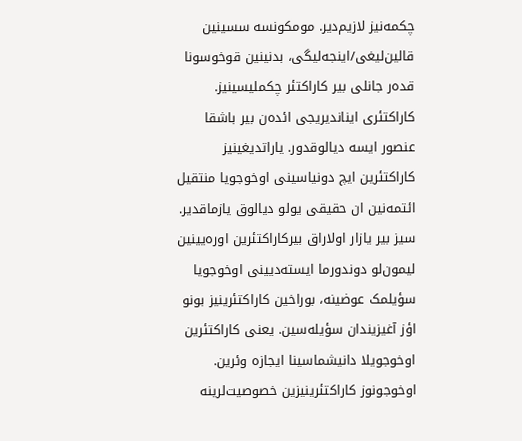چکمه‌نیز لازیم‌دیر. مومکونسه سسینین قالین‌لیغی/اینجه‌لیگی، بدنینین قوخوسونا قده‌ر جانلی بیر کاراکتئر چکملیسینیز.
کاراکتئری ایناندیریجی ائده‌ن بیر باشقا عنصور ایسه دیالوقدور. یاراتدیغینیز کاراکتئرین ایچ دونیاسینی اوخوجویا منتقیل ائتمه‌نین ان حقیقی یولو دیالوق یازماقدیر. سیز بیر یازار اولاراق بیرکاراکتئرین اوره‌یینین لیمون‌لو دوندورما ایسته‌دیینی اوخوجویا سؤیلمک عوضینه، بوراخین کاراکتئرینیز بونو اؤز آغیزیندان سؤیله‌سین. یعنی کاراکتئرین اوخوجویلا دانیشماسینا ایجازه وئرین. اوخوجونوز کاراکتئرینیزین خصوصیت‌لرینه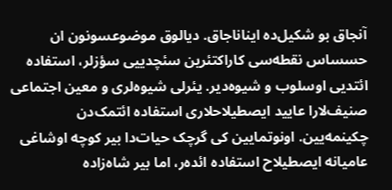آنجاق بو شکیل‌ده ایناناجاق. دیالوق موضوعسونون ان حسساس نقطه‌سی کاراکتئرین سئچدییی سؤزلر، استفاده ائتدیی اوسلوب و شیوه‌دیر. یئرلی شیوه‌لری و معین اجتماعی صنیف‌لارا عایید ایصطیلاحلاری استفاده ائتمک‌دن چکینمه‌یین. اونوتمایین کی گرچک حیات‌دا بیر کوچه اوشاغی عامیانه ایصطیلاح استفاده ائده‌ر، اما بیر شاه‌زاده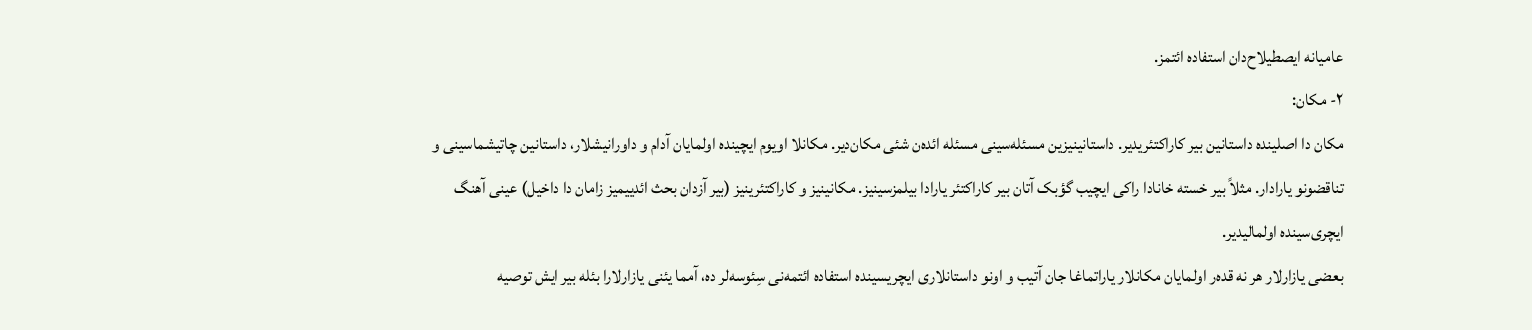عامیانه ایصطیلاح‌دان استفاده ائتمز.
۲- مکان:
مکان دا اصلینده داستانین بیر کاراکتئریدیر. داستانینیزین مسئله‌سینی مسئله ائده‌ن شئی مکان‌دیر. مکانلا اویوم ایچینده اولمایان آدام و داورانیشلار، داستانین چاتیشماسینی و تناقضونو یارادار. مثلاً بیر خسته خانادا راکی ایچیب گؤبک آتان بیر کاراکتئر یارادا بیلمزسینیز. مکانینیز و کاراکتئرینیز (بیر آزدان بحث ائدییمیز زامان دا داخیل) عینی آهنگ ایچری‌سینده اولمالیدیر.
بعضی یازارلار هر نه قده‌ر اولمایان مکانلار یاراتماغا جان آتیب و اونو داستانلاری ایچریسینده استفاده ائتمه‌نی سِئوسه‌لر ده، آمما یئنی یازارلارا بئله بیر ایش توصیه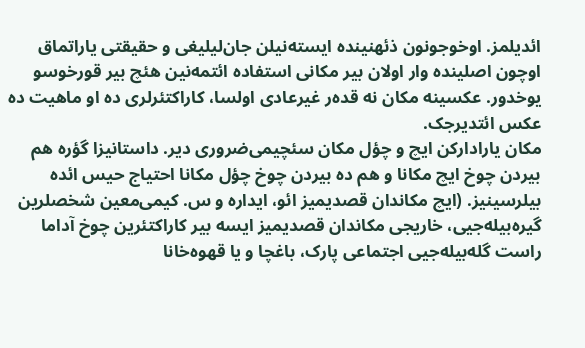ائدیلمز. اوخوجونون ذئهنینده ایسته‌نیلن جان‌لیلیغی و حقیقتی یاراتماق اوچون اصلینده وار اولان بیر مکانی استفاده ائتمه‌نین هئچ بیر قورخوسو یوخدور. عکسینه مکان نه قده‌ر غیرعادی اولسا، کاراکتئرلری ده او ماهیت ده عکس ائتدیرجک.
مکان یارادارکن ایچ و چؤل مکان سئچیمی‌ضروری دیر. داستانیزا گؤره هم بیردن چوخ ایچ مکانا و هم ده بیردن چوخ چؤل مکانا احتیاج حیس ائده بیلرسینیز. (ایچ مکاندان قصدیمیز ائو، ایداره و س. کیمی‌معین شخصلرین گیره‌بیله‌جیی، خاریجی مکاندان قصدیمیز ایسه بیر کاراکتئرین چوخ آداما راست گله‌بیله‌جیی اجتماعی پارک، باغچا و یا قهوه‌خانا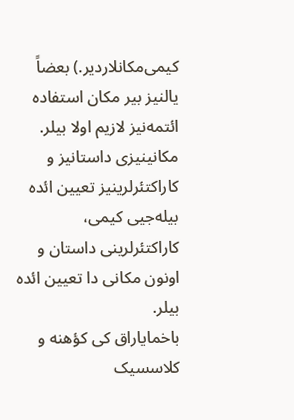کیمی‌مکانلاردیر.) بعضاً یالنیز بیر مکان استفاده ائتمه‌نیز لازیم اولا بیلر. مکانینیزی داستانیز و کاراکتئرلرینیز تعیین ائده بیله‌جیی کیمی، کاراکتئرلرینی داستان و اونون مکانی دا تعیین ائده بیلر.
باخمایاراق کی کؤهنه و کلاسسیک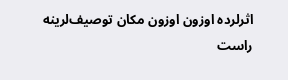اثرلرده اوزون اوزون مکان توصیف‌لرینه راست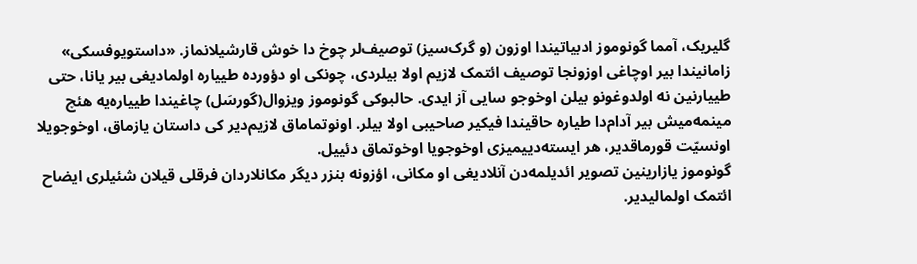گلیریک، آمما گونوموز ادبیاتیندا اوزون (و گرک‌سیز) توصیف‌لر چوخ دا خوش قارشیلانماز. «داستویوفسکی» زامانیندا بیر اوچاغی اوزونجا توصیف ائتمک لازیم‌ اولا بیلردی، چونکی او دؤورده طییاره اولمادیغی بیر یانا، حتی طییارنین نه اولدوغونو بیلن اوخوجو سایی آز ایدی. حالبوکی گونوموز ویزوال(گورسَل) چاغیندا طییاره‌یه هئچ مینمه‌میش بیر آدام‌دا طیاره حاقیندا فیکیر صاحیبی اولا بیلر. اونوتماماق لازیم‌دیر کی داستان یازماق، اوخوجویلا اونسیّت قورماقدیر، هر ایسته‌دییمیزی اوخوجویا اوخوتماق دئییل.
گونوموز یازارینین تصویر ائدیلمه‌دن آنلادیغی او مکانی، اؤزونه بنزر دیگر مکانلاردان فرقلی قیلان شئیلری ایضاح ائتمک اولمالیدیر.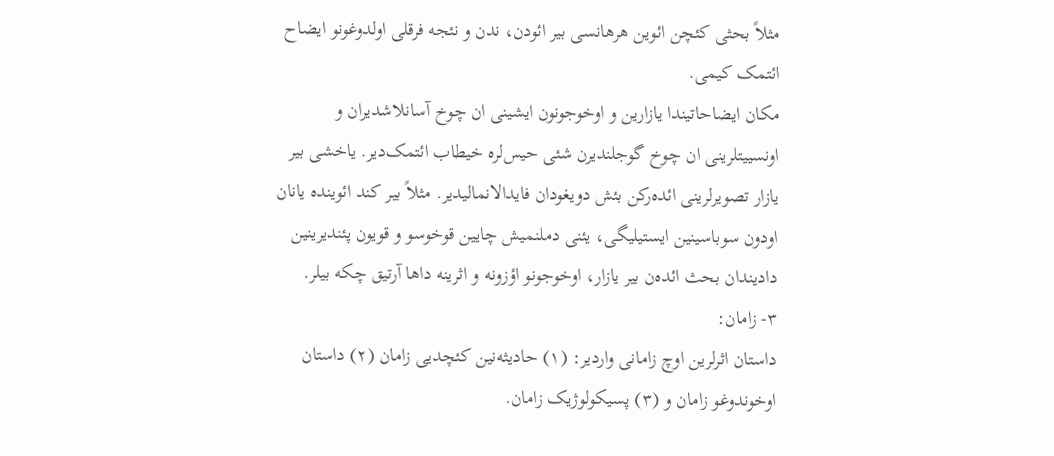مثلاً بحثی کئچن ائوین هر‌هانسی بیر ائودن، ندن و نئجه فرقلی اولدوغونو ایضاح ائتمک کیمی.
مکان ایضاحاتیندا یازارین و اوخوجونون ایشینی ان چوخ آسانلاشدیران و اونسییتلرینی ان چوخ گوجلندیرن شئی حیس‌لره خیطاب ائتمک‌دیر. یاخشی بیر یازار تصویر‌لرینی ائده‌رکن بئش دویغودان فایدالانمالیدیر. مثلاً بیر کند ائوینده یانان اودون سوباسینین ایستیلیگی، یئنی دملنمیش چایین قوخوسو و قویون پئندیرینین دادیندان بحث ائده‌ن بیر یازار، اوخوجونو اؤزونه و اثرینه داها آرتیق چکه بیلر.
۳- زامان:
داستان اثرلرین اوچ زامانی واردیر: (۱) حادیثه‌نین کئچدیی زامان (۲) داستان اوخوندوغو زامان و (۳) پسیکولوژیک زامان.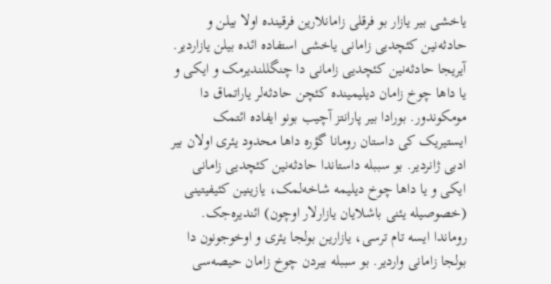یاخشی بیر یازار بو فرقلی زامانلارین فرقینده اولا بیلن و حادثه‌نین کئچدیی زامانی یاخشی استفاده ائده بیلن یازاردیر. آیریجا حادثه‌‌نین کئچدیی زامانی دا چنگللندیرمک و ایکی و یا داها چوخ زامان دیلیمینده کئچن حادثه‌‌لر یاراتماق دا مومکوندور. بورادا بیر پارانتز آچیب بونو ایفاده ائتمک ایستیریک کی داستان رومانا گؤره داها محدود یئری اولان بیر ادبی ژانردیر. بو سببله داستاندا حادثه‌‌نین کئچدیی زامانی ایکی و یا داها چوخ دیلیمه شاخه‌لمک، یازینین کئیفیتینی (خصوصیله یئنی باشلایان یازارلار اوچون) ائندیره‌جک. روماندا ایسه تام ترسی، یازارین بولجا یئری و اوخوجونون دا بولجا زامانی واردیر. بو سببله بیردن چوخ زامان حیصه‌سی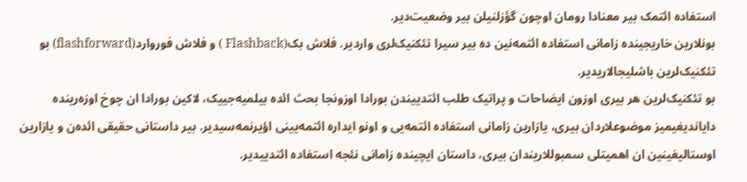استفاده ائتمک بیر معنادا رومان اوچون گؤزلنیلن بیر وضعیت‌دیر.
بونلارین خاریجینده زامانی استفاده ائتمه‌نین ده بیر سیرا تئکنیک‌‌لری واردیر. فلاش بک(Flashback ) و فلاش فوروارد(flashforward) بو تئکنیک‌‌لرین باشلیجالاریدیر.
بو تئکنیک‌‌لرین هر بیری اوزون ایضاحات و پراتیک طلب ائتدییندن بورادا اوزونجا بحث ائده بیلمیه‌جییک، لاکین بورادا ان چوخ اوزه‌رینده دایاندیغیمیز موضوعلاردان بیری، یازارین زامانی استفاده ائتمه‌یی و اونو ایداره ائتمه‌یینی اؤیرنمه‌سیدیر. بیر داستانی حقیقی ائده‌ن و یازارین اوستالیغینین ان اهمیتلی سمبوللاریندان بیری، داستان ایچینده زامانی نئجه استفاده ائتدییدیر.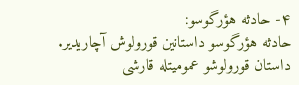۴- حادثه‌ هؤرگوسو:
حادثه‌ هؤرگوسو داستانین قورولوش آچاریدیر. داستان قورولوشو عمومیتله قارشی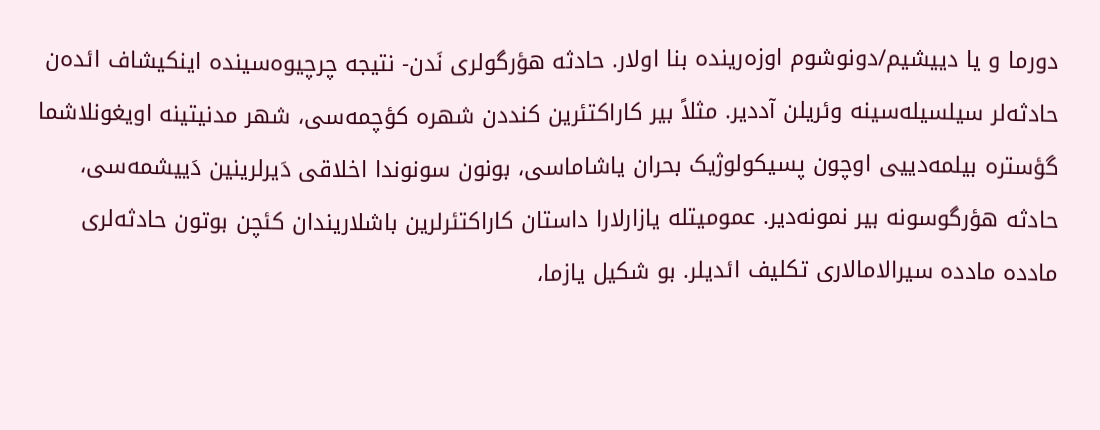دورما و یا دییشیم/دونوشوم اوزه‌رینده بنا اولار. حادثه‌ هؤرگولری نَدن- نتیجه چرچیوه‌سینده اینکیشاف ائده‌ن حادثه‌لر سیلسیله‌سینه وئریلن آددیر. مثلاً بیر کاراکتئرین کنددن شهره کؤچمه‌سی، شهر مدنیتینه اویغونلاشما گؤستره بیلمه‌دییی اوچون پسیکولوژیک بحران یاشاماسی، بونون سونوندا اخلاقی دَیرلرینین دَییشمه‌سی، حادثه‌ هؤرگوسونه بیر نمونه‌دیر. عمومیتله یازارلارا داستان کاراکتئرلرین باشلاریندان کئچن بوتون حادثه‌لری مادده مادده سیرالامالاری تکلیف ائدیلر. بو شکیل یازما،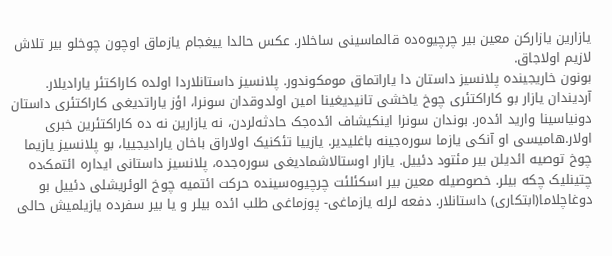یازارین یازارکن معین بیر چرچیوه‌ده قالماسینی ساخلار. عکس حالدا ییغجام یازماق اوچون چوخلو بیر تلاش لازیم اولاجاق.
بونون خاریجینده پلانسیز داستان دا یاراتماق مومکوندور. پلانسیز داستانلاردا اولده کاراکتئر یارادیلار. آردیندان یازار بو کاراکتئری چوخ یاخشی تانیدیغینا امین اولدوقدان سونرا، اؤز یاراتدیغی کاراکتئری داستان دونیاسینا وارید ائده‌ر. بوندان سونرا اینکیشاف ائد‌ه‌جک حادثه‌لردن، نه یازارین نه ده کاراکتئرین خبری اولار.هامیسی او آنکی یازما سوره‌جینه باغلیدیر. یازییا تئکنیک اولاراق باخان یارادیجییا، بو پلانسیز یازیما چوخ توصیه ائدیلن بیر مئتود دئییل. یازار اوستالاشمادیغی سوره‌جده، پلانسیز داستانی ایداره ائتمک‌ده چتینلیک چکه بیلر. خصوصیله معین بیر اسکئلئت چرچیوه‌سینده حرکت ائتمیه چوخ الوئریشلی دئییل بو دوغاچلاما(ابتکاری) داستانلار. دفعه لرله یازماغی- پوزماغی طلب ائده بیلر و یا بیر سفرده یازیلمیش حالی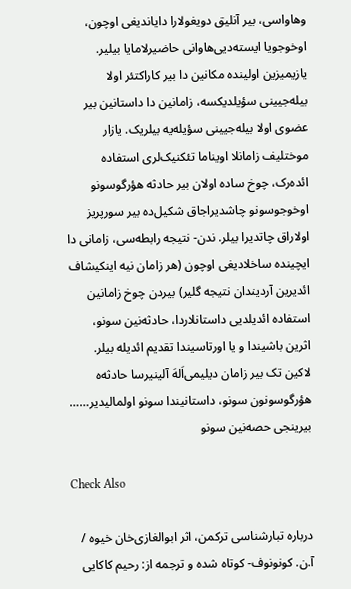و‌هاواسی، بیر آنلیق دویغولارا دایاندیغی اوچون، اوخوجویا ایسته‌دیی‌هاوانی حاضیرلامایا بیلیر.
یازیمیزین اولینده مکانین دا بیر کاراکتئر اولا بیله‌جیینی سؤیلدیکسه، زامانین دا داستانین بیر عضوی اولا بیله‌جیینی سؤیله‌یه بیلریک. یازار موختلیف زامانلا اویناما تئکنیک‌لری استفاده ائده‌رک، چوخ ساده اولان بیر حادثه‌ هؤرگوسونو اوخوجوسونو چاشدیراجاق شکیل‌ده بیر سورپریز اولاراق چاتدیرا بیلر. ندن- نتیجه رابطه‌سی، زامانی دا ایچینده ساخلادیغی اوچون (هر زامان نیه اینکیشاف ائدیرین آردیندان نتیجه گلیر) بیردن چوخ زامانین استفاده ائدیلدیی داستانلاردا، حادثه‌‌نین سونو، اثرین باشیندا و یا اورتاسیندا تقدیم ائدیله بیلر. لاکین تک بیر زامان دیلیمی‌اَلهَ آلینیرسا حادثه‌ه هؤرگوسونون سونو، داستانیندا سونو اولمالیدیر…… بیرینجی حصه‌نین سونو

Check Also

درباره تبارشناسی ترکمن، اثر ابوالغازی‌خان خیوه / آ.ن. کونونوف- کوتاه شده و ترجمه از: رحیم کاکایی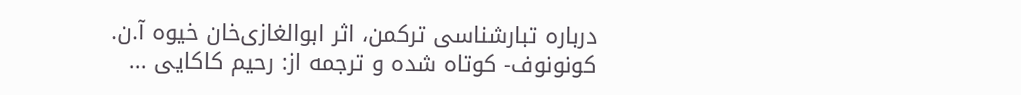درباره تبارشناسی ترکمن، اثر ابوالغازی‌خان خیوه آ.ن. کونونوف- کوتاه شده و ترجمه از: رحیم کاکایی ...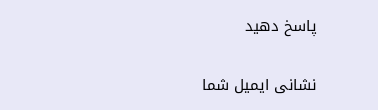پاسخ دهید

نشانی ایمیل شما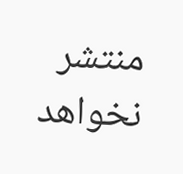منتشر نخواهد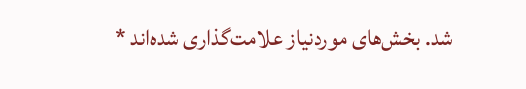شد. بخش‌های موردنیاز علامت‌گذاری شده‌اند *